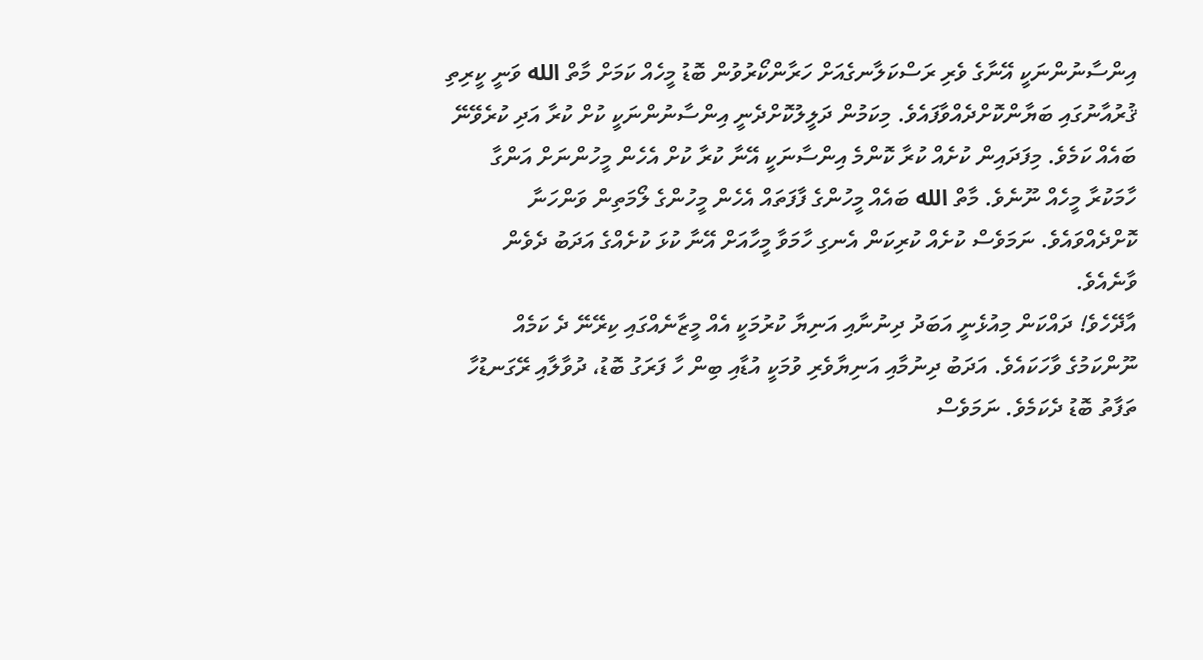އިންސާނުންނަކީ އޭނާގެ ވެރި ރަސްކަލާނގެއަށް ހަރާންކޯރުވުން ބޮޑު މީހެއް ކަމަށް މާތް الله ވަނީ ކީރިތި ޤުރުއާނުގައި ބަޔާންކޮށްދެއްވާފައެވެ. މިކަމުން ދަލީލުކޮށްދެނީ އިންސާނުންނަކީ ކުށް ކުރާ އަދި ކުރެވޭނޭ ބައެއް ކަމެވެ. މިފަދައިން ކުށެއް ކުރާ ކޮންމެ އިންސާނަކީ އޭނާ ކުރާ ކުށް އެހެން މީހުންނަށް އަންގާ ހާމަކުރާ މީހެއް ނޫނެވެ. މާތް الله ބައެއް މީހުންގެ ފާފަތައް އެހެން މީހުންގެ ލޯމަތިން ވަންހަނާ ކޮށްދެއްވައެވެ. ނަމަވެސް ކުށެއް ކުރިކަން އެނގި ހާމަވާ މީހާއަށް އޭނާ ކުޅަ ކުށެއްގެ އަދަބު ދެވެން ވާނެއެވެ.
އާދޭހެވެ! ދައްކަން މިއުޅެނީ އަބަދު ދިނުނާއި އަނިޔާ ކުރުމަކީ އެއް މީޒާނެއްގައި ކިރޭނޭ ދެ ކަމެއް ނޫންކަމުގެ ވާހަކައެވެ. އަދަބު ދިނުމާއި އަނިޔާވެރި ވުމަކީ އުޑާއި ބިން ހާ ފަރަގު ބޮޑު، ދުވާލާއި ރޭގަނޑުހާ ތަފާތު ބޮޑު ދެކަމެވެ. ނަމަވެސް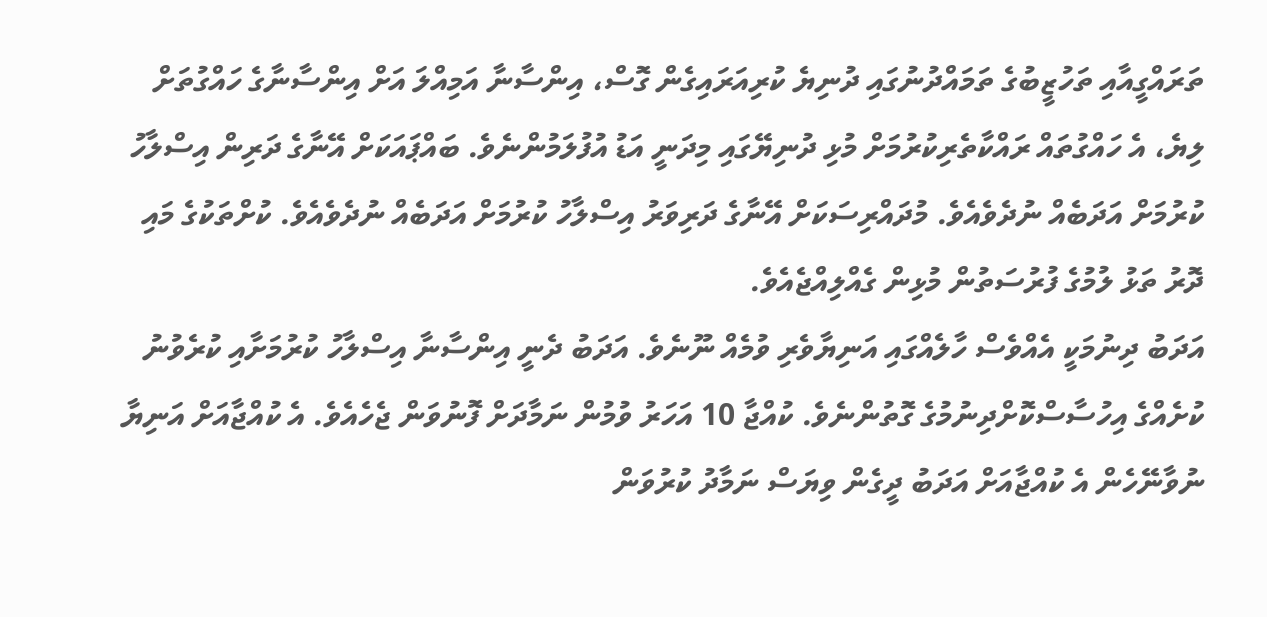ތަރައްގީއާއި ތަހުޒީބުގެ ތަމައްދުނުގައި ދުނިޔެ ކުރިއަރައިގެން ގޮސް، އިންސާނާ އަމިއްލަ އަށް އިންސާނާގެ ހައްގުތަށް ލިޔެ، އެ ހައްގުތައް ރައްކާތެރިކުރުމަށް މުޅި ދުނިޔޭގައި މިދަނީ އަޑު އުފުލަމުންނެވެ. ބައްޕައަކަށް އޭނާގެ ދަރިން އިސްލާހު ކުރުމަށް އަދަބެއް ނުދެވެއެވެ. މުދައްރިސަކަށް އޭނާގެ ދަރިވަރު އިސްލާހު ކުރުމަށް އަދަބެއް ނުދެވެއެވެ. ކުށްތަކުގެ މައި ދޮރު ތަޅު ލުމުގެ ފުރުސަތުން މުޅިން ގެއްލިއްޖެއެވެ.
އަދަބު ދިނުމަކީ އެއްވެސް ހާލެއްގައި އަނިޔާވެރި ވުމެއް ނޫނެވެ. އަދަބު ދެނީ އިންސާނާ އިސްލާހު ކުރުމަށާއި ކުރެވުނު ކުށެއްގެ އިހުސާސްކޮށްދިނުމުގެ ގޮތުންނެވެ. ކުއްޖާ 10 އަހަރު ވުމުން ނަމާދަށް ފޮނުވަން ޖެހެއެވެ. އެ ކުއްޖާއަށް އަނިޔާ ނުވާނޭހެން އެ ކުއްޖާއަށް އަދަބު ދީގެން ވިޔަސް ނަމާދު ކުރުވަން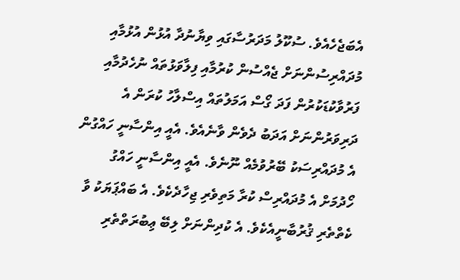އެބަޖެހެއެވެ. ސުކޫލު މަދަރުސާގައި ވިޔާނުދާ އުޅުން އުޅުމާއި މުދައްރިސުންނަށް ޖެއްސުން ކުރުމާއި ފިލާވަޅުތައް ނުހެދުމާއި ފަރުވާކުޑަކުރުން ފަދަ ގޯސް އަމަލުތައް އިސްލާހު ކުރަން އެ ދަރިވަރުންނަށް އަދަބު ދެވެން ވާނެއެވެ. އެއީ އިންސާނީ ހައްގުން އެ މުދައްރިސަކު ބޭރުވުމެއް ނޫނެވެ. އެއީ އިންސާނީ ހައްގު ހޯދުމަށް އެ މުދައްރިސް ކުރާ މަތިވެރި ޖިހާދެކެވެ. އެ ބައްޕަޔަކު ވާ ކެތްތެރި ޤުރުބާނީއެކެވެ. އެ ކުދިންނަށް ލިބޭ ޢިބުރަތްތެރި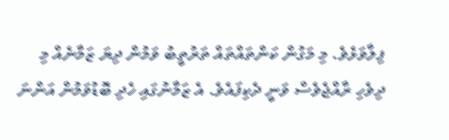ފިލާވަޅެވެ. މި މަގުން ކަންތައްތައް ތަރުތީބު ވަމުން ދިޔަ ޒަމާނެއް މި ދިވެހި ރާއްޖެވެސް ވަނީ ދެކިފައެވެ. އެ ޒަމާނުގައި ހެދި ބޮޑުވަމުން އަންނަ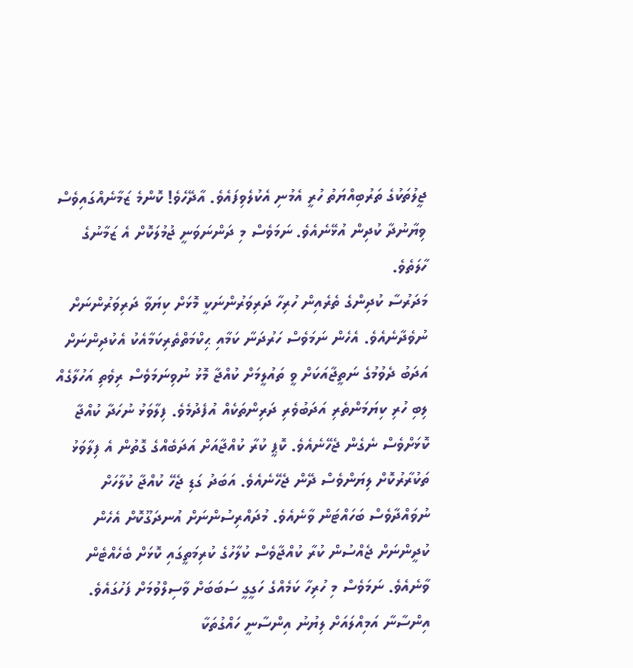ޖީލުތަކުގެ ތަރުބިއްޔަތު ހުރީ އެމުނި އެކުލެވިފައެވެ. އާދޭހެވެ! ކޮންމެ ޒަމާނެއްގައިވެސް ވިޔާނުދާ ކުދިން އުޅޭނެއެވެ. ނަމަވެސް މި ދަންނަވަނީ ޖުމުލަކޮށް އެ ޒަމާނުގެ ހާލަތެވެ.
މަދަރުސާ ކުދިންގެ ތެރެއިން ހުރިހާ ދަރިވަރުންނަކީ މޮޅަށް ކިޔަވާ ދަރިވަރުންނަށް ނުވެދާނެއެވެ. އެހެން ނަމަވެސް ހަރުދަނާ ކަމާއި ޙިކްމަތްތެރިކަމާއެކު އެކުދިންނަށް އަދަބު ދެވުމުގެ ނަތީޖާއަކަށް ވީ ތައުލީމަށް ކުއްޖާ މޮޅު ނުވިނަމަވެސް ރިވެތި އަހުލާގެއް ލިބި ހުރި ކިޔަމަންތެރި އަދަބުވެރި ދަރިންތަކެއް އުފެދުމެވެ. ފިލާވަޅު ނުހަދާ ކުއްޖާ ކޮޅަށްވެސް ނެގެން ޖެހޭނެއެވެ. ކޮޕީ ކުރާ ކުއްޖާއަށް އަދަބެއްގެ ގޮތުން އެ ފިލާވަޅު ތަކުރާރުކޮށް ލިޔަންވެސް ދޭން ޖެހޭނެއެވެ. އަބަދު ގަޑި ޖެހޭ ކުއްޖާ ކުލާހަށް ނުވައްދާވެސް ބަހައްޓަން ވާނެއެވެ. މުދައްރިސުންނަށް އުނދަގޫކޮށް އެހެން ކުދީންނަށް ޖެއްސުން ކުރާ ކުއްޖާވެސް ކުލާހުގެ ކުރިމަތީގައި ކޮޅަށް ބެހެއްޓެން ވާނެއެވެ. ނަމަވެސް މި ހުރިހާ ކަމެއްގެ ހަގީގީ ސަބަބަށް ވާސިލްވުމަށް ފަހުގައެވެ.
އިންސާނާ އަމިއްލައަށް ލިޔުނު އިންސާނީ ހައްގުތަކާ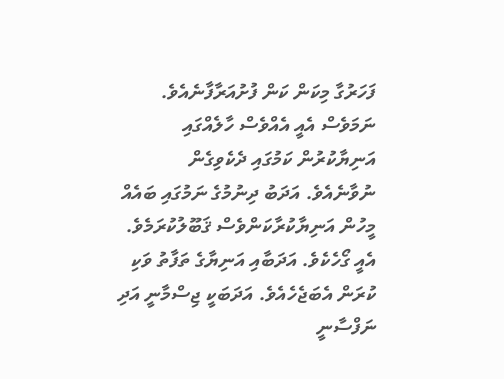ފަހަރުގާ މިކަން ކަން ފުށުއަރާފާނެއެވެ. ނަމަވެސް އެއީ އެއްވެސް ހާލެއްގައި އަނިޔާކުރުން ކަމުގައި ދެކެވިގެން ނުވާނެއެވެ. އަދަބު ދިނުމުގެ ނަމުގައި ބައެއް މީހުން އަނިޔާކުރާކަންވެސް ޤަބޫލުކުރަމެވެ. އެއީ ގޯހެކެވެ. އަދަބާއި އަނިޔާގެ ތަފާތު ވަކި ކުރަން އެބަޖެހެއެވެ. އަދަބަކީ ޖިސްމާނީ އަދި ނަފްސާނީ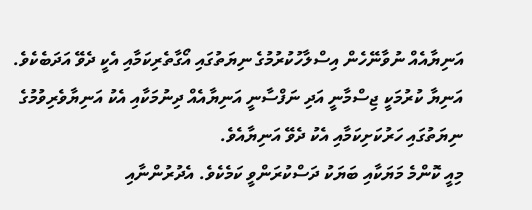އަނިޔާއެއް ނުވާނޭހެން އިސްލާހުކުރުމުގެ ނިޔަތުގައި އޯގާތެރިކަމާއި އެކީ ދެވޭ އަދަބެކެވެ. އަނިޔާ ކުރުމަކީ ޖިސްމާނީ އަދި ނަފްސާނީ އަނިޔާއެއް ދިނުމަކާއި އެކު އަނިޔާވެރިވުމުގެ ނިޔަތުގައި ހަރުކަށިކަމާއި އެކު ދެވޭ އަނިޔާއެވެ.
މިއީ ކޮންމެ މަޔަކާއި ބަޔަކު ދަސްކުރަންވީ ކަމެކެވެ. އެދުރުންނާއި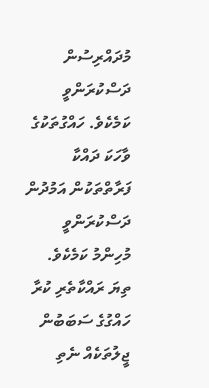މުދައްރިސުން ދަސްކުރަންވީ ކަމެކެވެ. ހައްގުތަކުގެ ވާހަކަ ދައްކާ ފަރާތްތަކުން އަމުދުން ދަސްކުރަންވީ މުހިންމު ކަމެކެވެ. ތިޔަ ރައްކާތެރި ކުރާ ހައްގުގެ ސަބަބުން ޖީލުތަކެއް ނެތި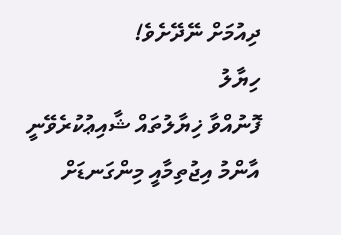ދިއުމަށް ނޭދޭށެވެ!
ހިޔާލު
ފޮނުއްވާ ޚިޔާލުތައް ޝާއިޢުކުރެވޭނީ އާންމު އިޖުތިމާއީ މިންގަނޑަށް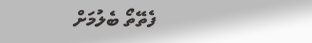ފެތޭތޯ ބެލުމަށް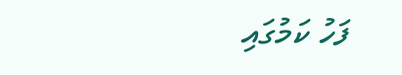ފަހު ކަމުގައި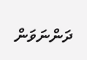ދަންނަވަން